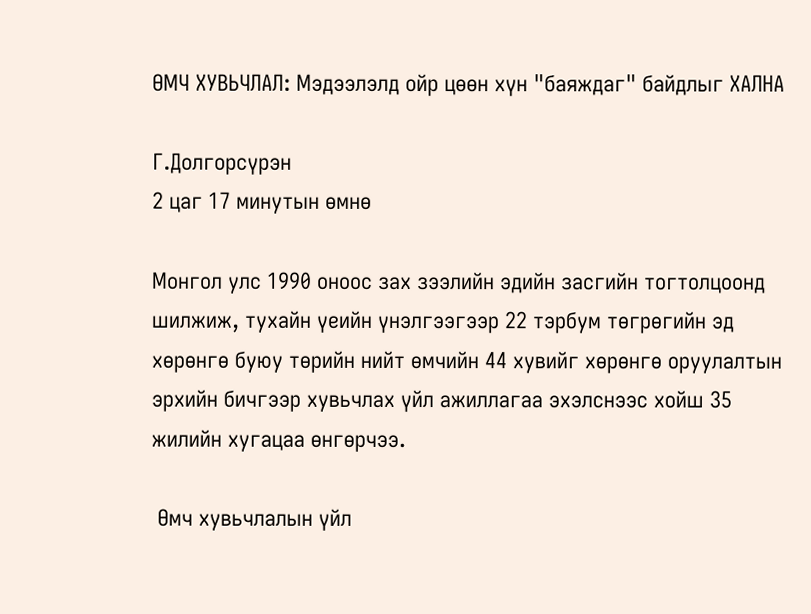ӨМЧ ХУВЬЧЛАЛ: Мэдээлэлд ойр цөөн хүн "баяждаг" байдлыг ХАЛНА

Г.Долгорсүрэн
2 цаг 17 минутын өмнө

Монгол улс 1990 оноос зах зээлийн эдийн засгийн тогтолцоонд шилжиж, тухайн үеийн үнэлгээгээр 22 тэрбум төгрөгийн эд хөрөнгө буюу төрийн нийт өмчийн 44 хувийг хөрөнгө оруулалтын эрхийн бичгээр хувьчлах үйл ажиллагаа эхэлснээс хойш 35 жилийн хугацаа өнгөрчээ.

 Өмч хувьчлалын үйл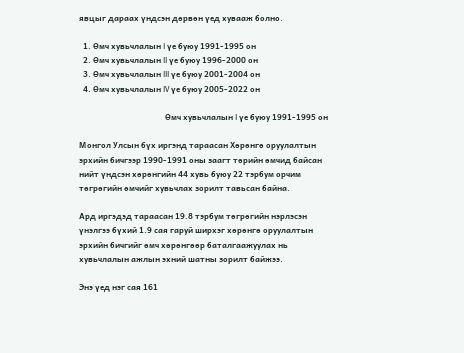явцыг дараах үндсэн дөрвөн үед хувааж болно.

  1. Өмч хувьчлалын I үе буюу 1991-1995 он
  2. Өмч хувьчлалын II үе буюу 1996-2000 он
  3. Өмч хувьчлалын III үе буюу 2001-2004 он
  4. Өмч хувьчлалын IV үе буюу 2005-2022 он

                                           Өмч хувьчлалын I үе буюу 1991-1995 он

Монгол Улсын бүх иргэнд тараасан Хөрөнгө оруулалтын эрхийн бичгээр 1990-1991 оны заагт төрийн өмчид байсан нийт үндсэн хөрөнгийн 44 хувь буюу 22 тэрбум орчим төгрөгийн өмчийг хувьчлах зорилт тавьсан байна.

Ард иргэдэд тараасан 19.8 тэрбум төгрөгийн нэрлэсэн үнэлгээ бүхий 1.9 сая гаруй ширхэг хөрөнгө оруулалтын эрхийн бичгийг өмч хөрөнгөөр баталгаажуулах нь хувьчлалын ажлын эхний шатны зорилт байжээ.

Энэ үед нэг сая 161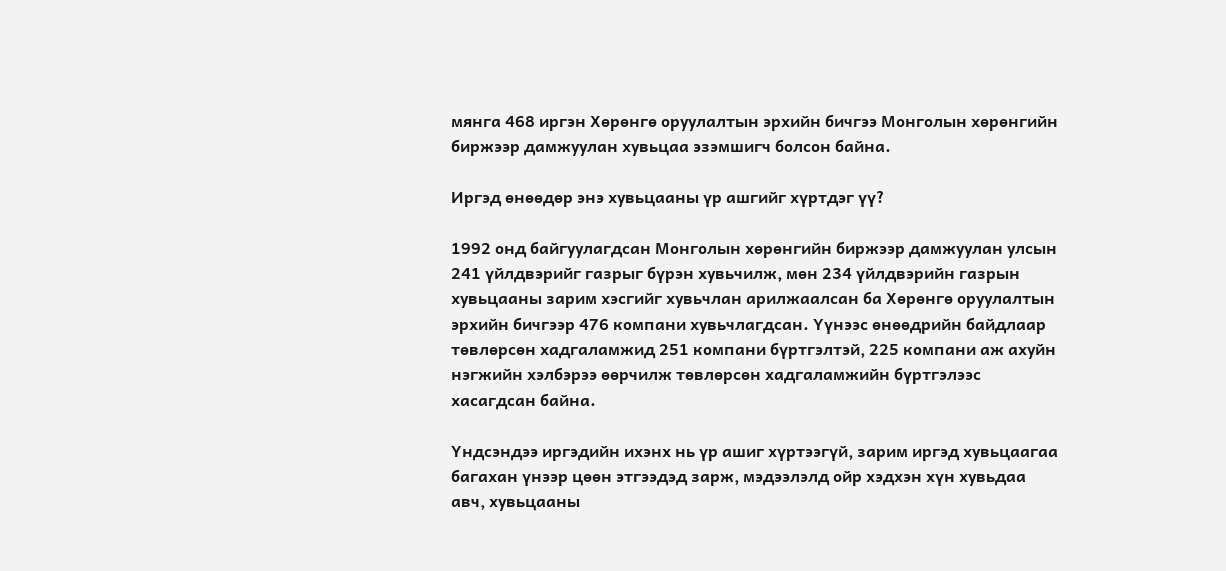мянга 468 иргэн Хөрөнгө оруулалтын эрхийн бичгээ Монголын хөрөнгийн биржээр дамжуулан хувьцаа эзэмшигч болсон байна.

Иргэд өнөөдөр энэ хувьцааны үр ашгийг хүртдэг үү?

1992 онд байгуулагдсан Монголын хөрөнгийн биржээр дамжуулан улсын 241 үйлдвэрийг газрыг бүрэн хувьчилж, мөн 234 үйлдвэрийн газрын хувьцааны зарим хэсгийг хувьчлан арилжаалсан ба Хөрөнгө оруулалтын эрхийн бичгээр 476 компани хувьчлагдсан. Үүнээс өнөөдрийн байдлаар төвлөрсөн хадгаламжид 251 компани бүртгэлтэй, 225 компани аж ахуйн нэгжийн хэлбэрээ өөрчилж төвлөрсөн хадгаламжийн бүртгэлээс хасагдсан байна.

Үндсэндээ иргэдийн ихэнх нь үр ашиг хүртээгүй, зарим иргэд хувьцаагаа багахан үнээр цөөн этгээдэд зарж, мэдээлэлд ойр хэдхэн хүн хувьдаа авч, хувьцааны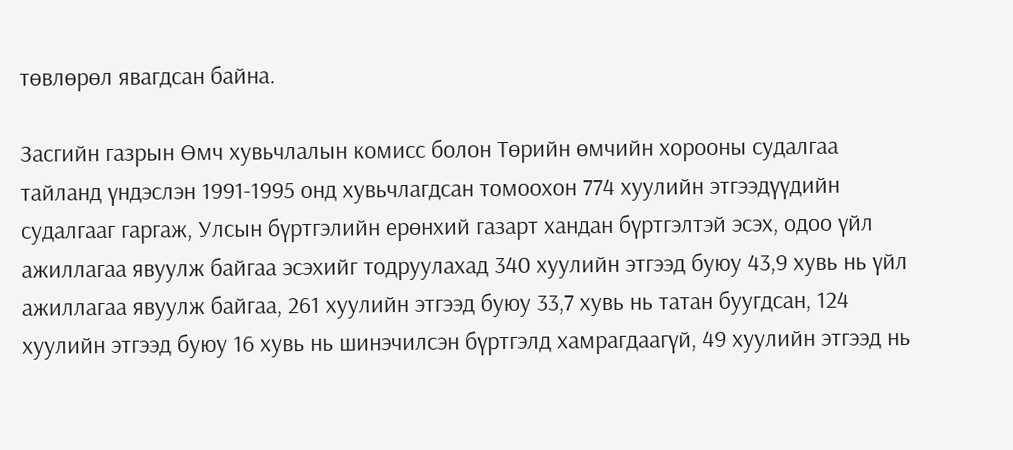төвлөрөл явагдсан байна.

Засгийн газрын Өмч хувьчлалын комисс болон Төрийн өмчийн хорооны судалгаа тайланд үндэслэн 1991-1995 онд хувьчлагдсан томоохон 774 хуулийн этгээдүүдийн судалгааг гаргаж, Улсын бүртгэлийн ерөнхий газарт хандан бүртгэлтэй эсэх, одоо үйл ажиллагаа явуулж байгаа эсэхийг тодруулахад 340 хуулийн этгээд буюу 43,9 хувь нь үйл ажиллагаа явуулж байгаа, 261 хуулийн этгээд буюу 33,7 хувь нь татан буугдсан, 124 хуулийн этгээд буюу 16 хувь нь шинэчилсэн бүртгэлд хамрагдаагүй, 49 хуулийн этгээд нь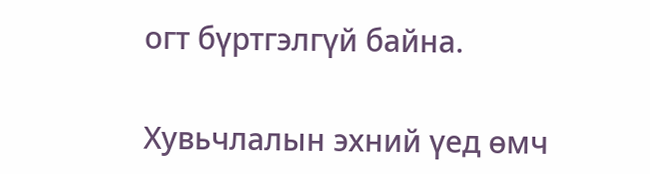огт бүртгэлгүй байна.

Хувьчлалын эхний үед өмч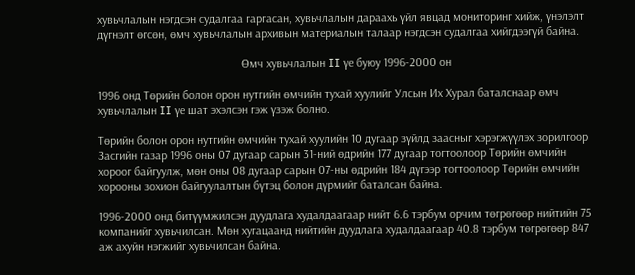хувьчлалын нэгдсэн судалгаа гаргасан, хувьчлалын дараахь үйл явцад мониторинг хийж, үнэлэлт дүгнэлт өгсөн, өмч хувьчлалын архивын материалын талаар нэгдсэн судалгаа хийгдээгүй байна.

                                                Өмч хувьчлалын II үе буюу 1996-2000 он

1996 онд Төрийн болон орон нутгийн өмчийн тухай хуулийг Улсын Их Хурал баталснаар өмч хувьчлалын II үе шат эхэлсэн гэж үзэж болно.

Төрийн болон орон нутгийн өмчийн тухай хуулийн 10 дугаар зүйлд заасныг хэрэгжүүлэх зорилгоор Засгийн газар 1996 оны 07 дугаар сарын 31-ний өдрийн 177 дугаар тогтоолоор Төрийн өмчийн хороог байгуулж, мөн оны 08 дугаар сарын 07-ны өдрийн 184 дүгээр тогтоолоор Төрийн өмчийн хорооны зохион байгуулалтын бүтэц болон дүрмийг баталсан байна.

1996-2000 онд битүүмжилсэн дуудлага худалдаагаар нийт 6.6 тэрбум орчим төгрөгөөр нийтийн 75 компанийг хувьчилсан. Мөн хугацаанд нийтийн дуудлага худалдаагаар 40.8 тэрбум төгрөгөөр 847 аж ахуйн нэгжийг хувьчилсан байна.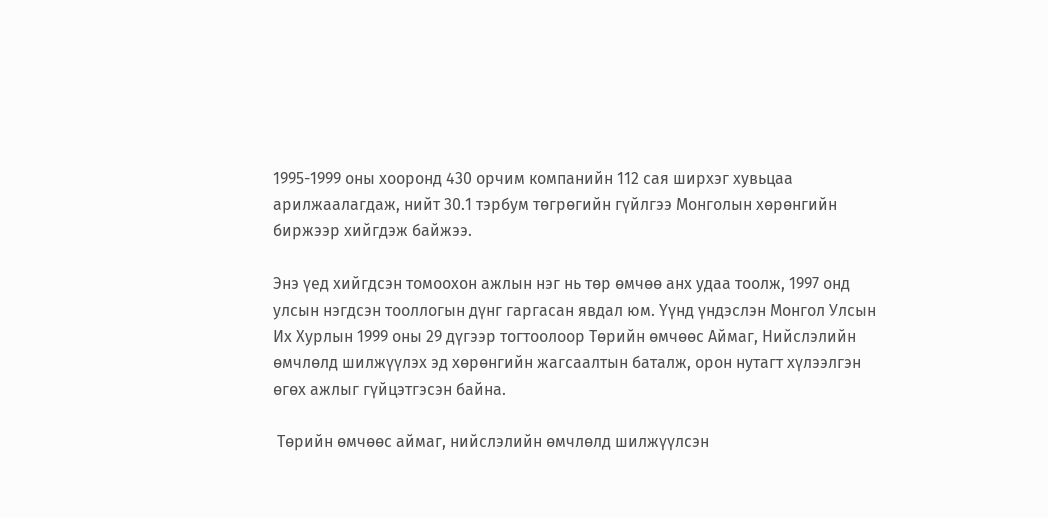1995-1999 оны хооронд 430 орчим компанийн 112 сая ширхэг хувьцаа арилжаалагдаж, нийт 30.1 тэрбум төгрөгийн гүйлгээ Монголын хөрөнгийн биржээр хийгдэж байжээ.

Энэ үед хийгдсэн томоохон ажлын нэг нь төр өмчөө анх удаа тоолж, 1997 онд улсын нэгдсэн тооллогын дүнг гаргасан явдал юм. Үүнд үндэслэн Монгол Улсын Их Хурлын 1999 оны 29 дүгээр тогтоолоор Төрийн өмчөөс Аймаг, Нийслэлийн өмчлөлд шилжүүлэх эд хөрөнгийн жагсаалтын баталж, орон нутагт хүлээлгэн өгөх ажлыг гүйцэтгэсэн байна.

 Төрийн өмчөөс аймаг, нийслэлийн өмчлөлд шилжүүлсэн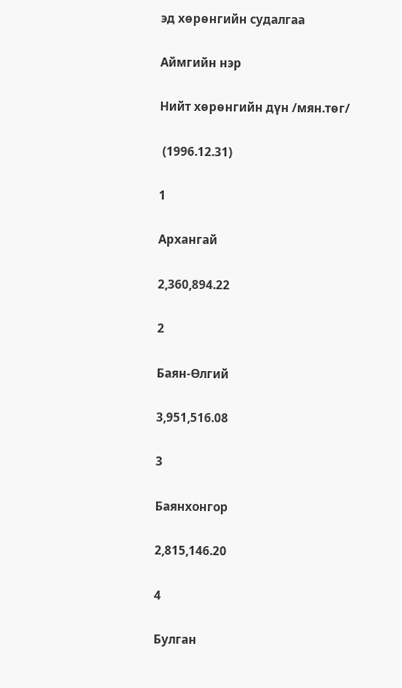эд хөрөнгийн судалгаа

Аймгийн нэр

Нийт хөрөнгийн дүн /мян.төг/

 (1996.12.31)

1

Архангай

2,360,894.22

2

Баян-Өлгий

3,951,516.08

3

Баянхонгор

2,815,146.20

4

Булган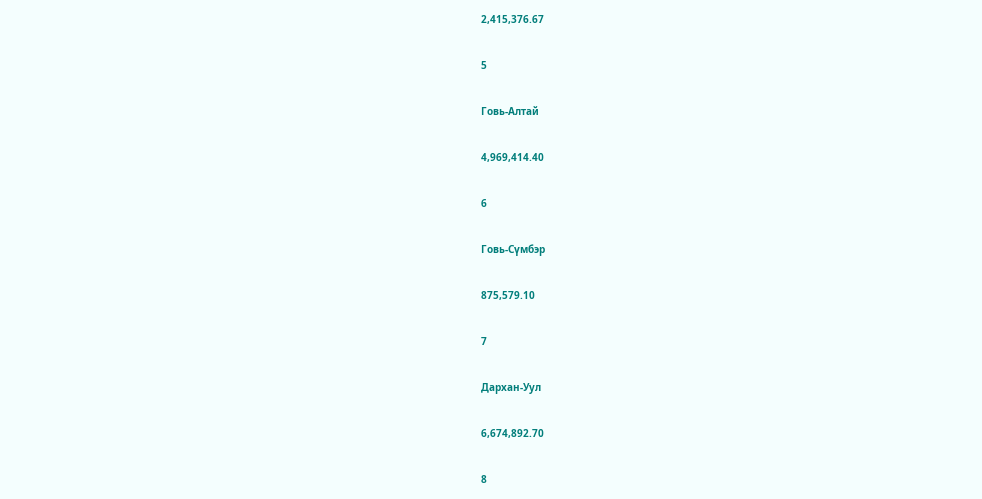2,415,376.67

5

Говь-Алтай

4,969,414.40

6

Говь-Сүмбэр

875,579.10

7

Дархан-Уул

6,674,892.70

8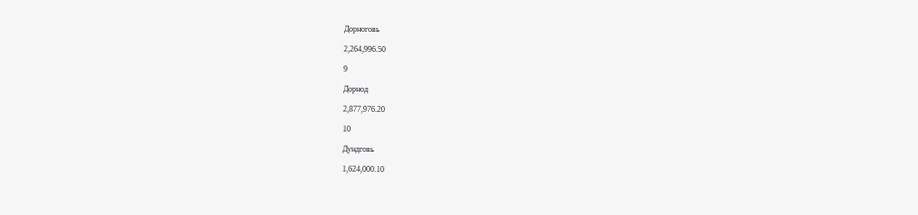Дорноговь

2,264,996.50

9

Дорнод

2,877,976.20

10

Дундговь

1,624,000.10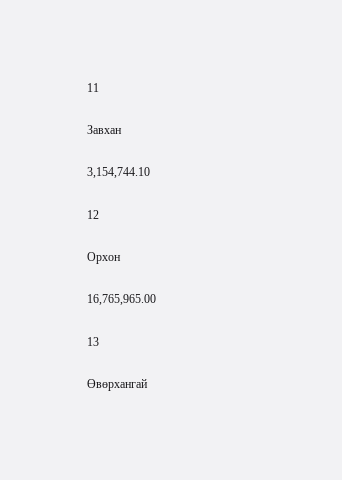11

Завхан

3,154,744.10

12

Орхон

16,765,965.00

13

Өвөрхангай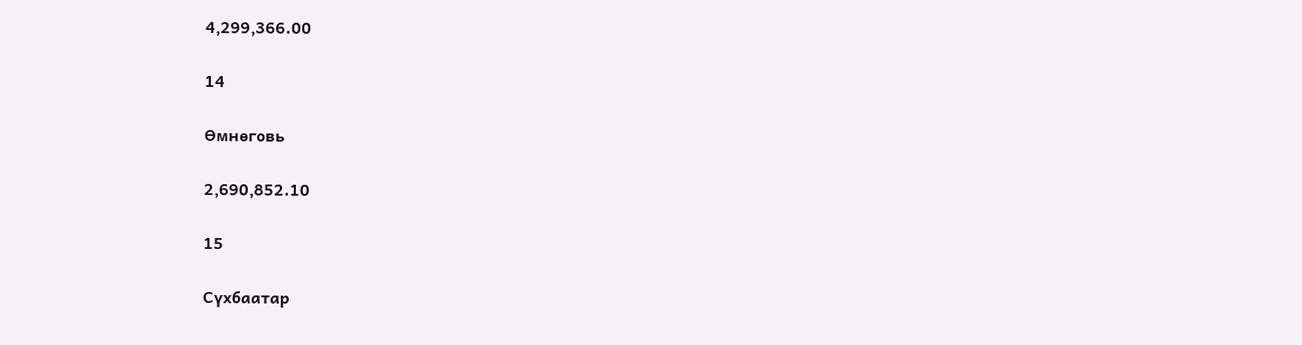4,299,366.00

14

Өмнөговь

2,690,852.10

15

Сүхбаатар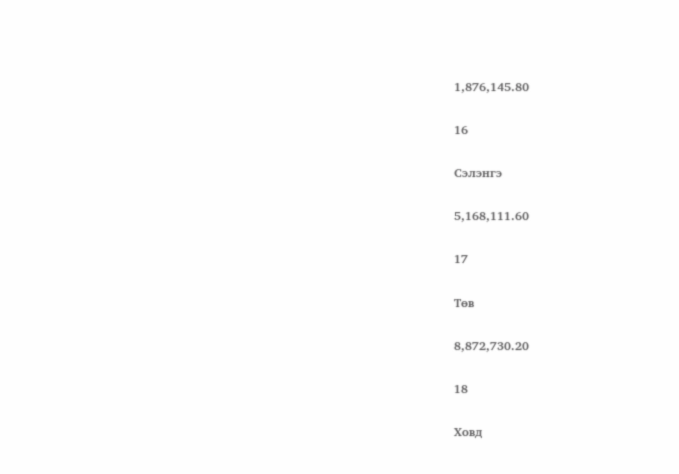1,876,145.80

16

Сэлэнгэ

5,168,111.60

17

Төв

8,872,730.20

18

Ховд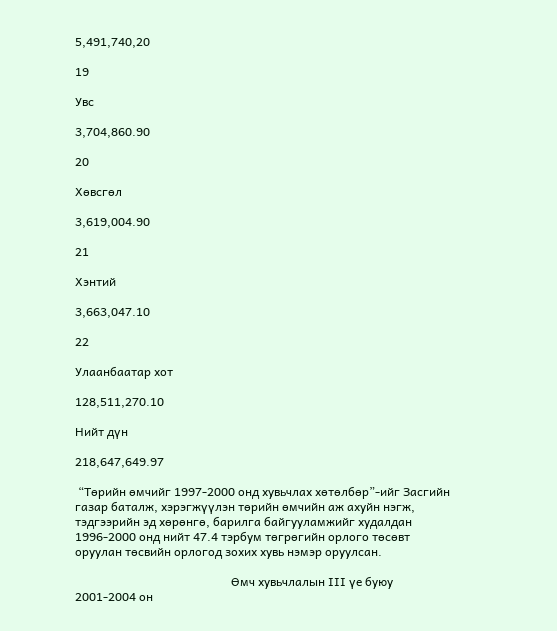5,491,740,20

19

Увс

3,704,860.90

20

Хөвсгөл

3,619,004.90

21

Хэнтий

3,663,047.10

22

Улаанбаатар хот

128,511,270.10

Нийт дүн

218,647,649.97

 “Төрийн өмчийг 1997-2000 онд хувьчлах хөтөлбөр”-ийг Засгийн газар баталж, хэрэгжүүлэн төрийн өмчийн аж ахуйн нэгж, тэдгээрийн эд хөрөнгө, барилга байгууламжийг худалдан 1996-2000 онд нийт 47.4 тэрбум төгрөгийн орлого төсөвт оруулан төсвийн орлогод зохих хувь нэмэр оруулсан.

                                                    Өмч хувьчлалын III үе буюу 2001-2004 он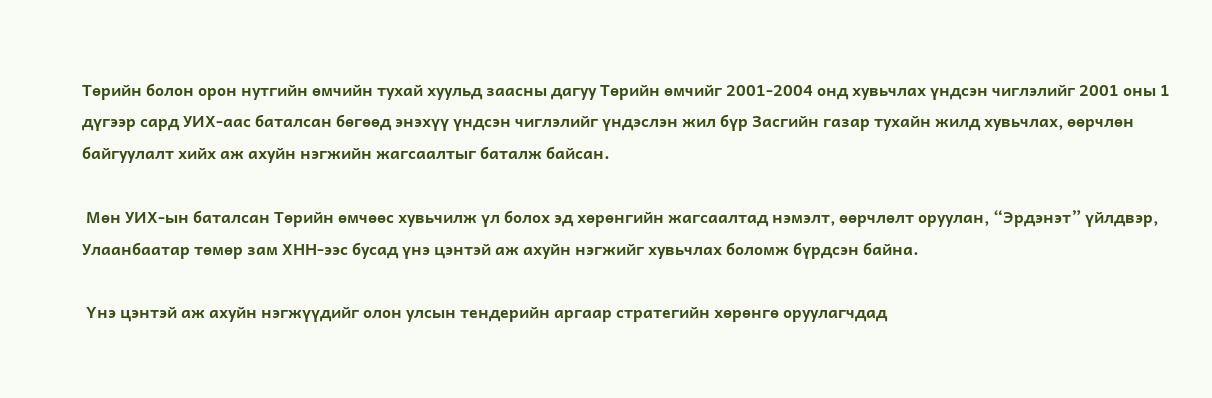Төрийн болон орон нутгийн өмчийн тухай хуульд заасны дагуу Төрийн өмчийг 2001-2004 онд хувьчлах үндсэн чиглэлийг 2001 оны 1 дүгээр сард УИХ-аас баталсан бөгөөд энэхүү үндсэн чиглэлийг үндэслэн жил бүр Засгийн газар тухайн жилд хувьчлах, өөрчлөн байгуулалт хийх аж ахуйн нэгжийн жагсаалтыг баталж байсан.

 Мөн УИХ-ын баталсан Төрийн өмчөөс хувьчилж үл болох эд хөрөнгийн жагсаалтад нэмэлт, өөрчлөлт оруулан, “Эрдэнэт” үйлдвэр, Улаанбаатар төмөр зам ХНН-ээс бусад үнэ цэнтэй аж ахуйн нэгжийг хувьчлах боломж бүрдсэн байна.

 Үнэ цэнтэй аж ахуйн нэгжүүдийг олон улсын тендерийн аргаар стратегийн хөрөнгө оруулагчдад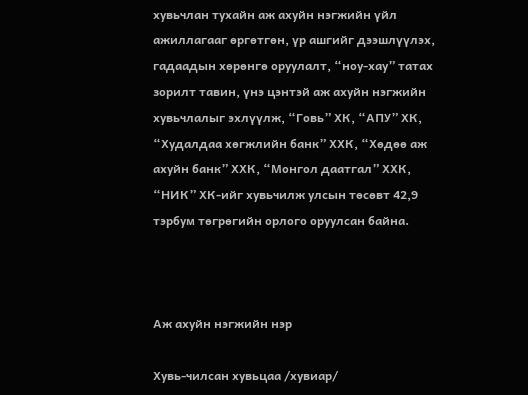хувьчлан тухайн аж ахуйн нэгжийн үйл ажиллагааг өргөтгөн, үр ашгийг дээшлүүлэх, гадаадын хөрөнгө оруулалт, “ноу-хау” татах зорилт тавин, үнэ цэнтэй аж ахуйн нэгжийн хувьчлалыг эхлүүлж, “Говь” ХК, “АПУ” ХК, “Худалдаа хөгжлийн банк” ХХК, “Хөдөө аж ахуйн банк” ХХК, “Монгол даатгал” ХХК, “НИК” ХК-ийг хувьчилж улсын төсөвт 42,9 тэрбум төгрөгийн орлого оруулсан байна.



Аж ахуйн нэгжийн нэр

Хувь-чилсан хувьцаа /хувиар/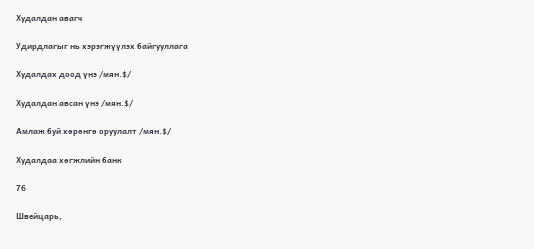Худалдан авагч

Удирдлагыг нь хэрэгжүүлэх байгууллага

Худалдах доод үнэ /мян.$/

Худалдан авсан үнэ /мян.$/

Амлаж буй хөрөнгө оруулалт /мян.$/

Худалдаа хөгжлийн банк

76

Швейцарь,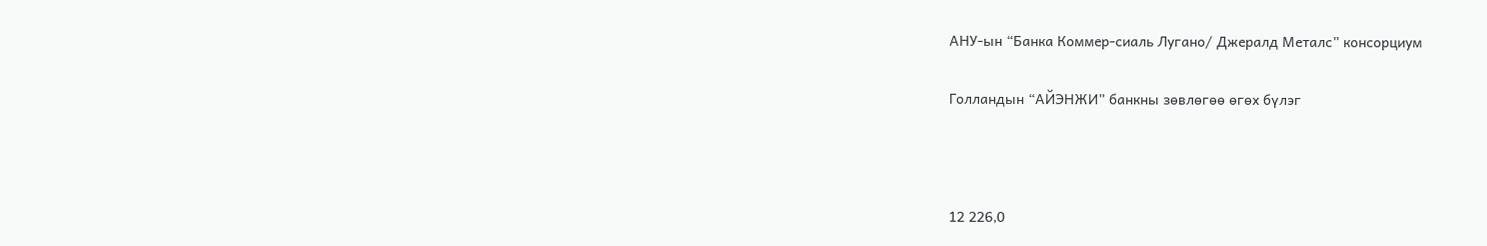АНУ-ын “Банка Коммер-сиаль Лугано/ Джералд Металс” консорциум

Голландын “АЙЭНЖИ” банкны зөвлөгөө өгөх бүлэг



12 226,0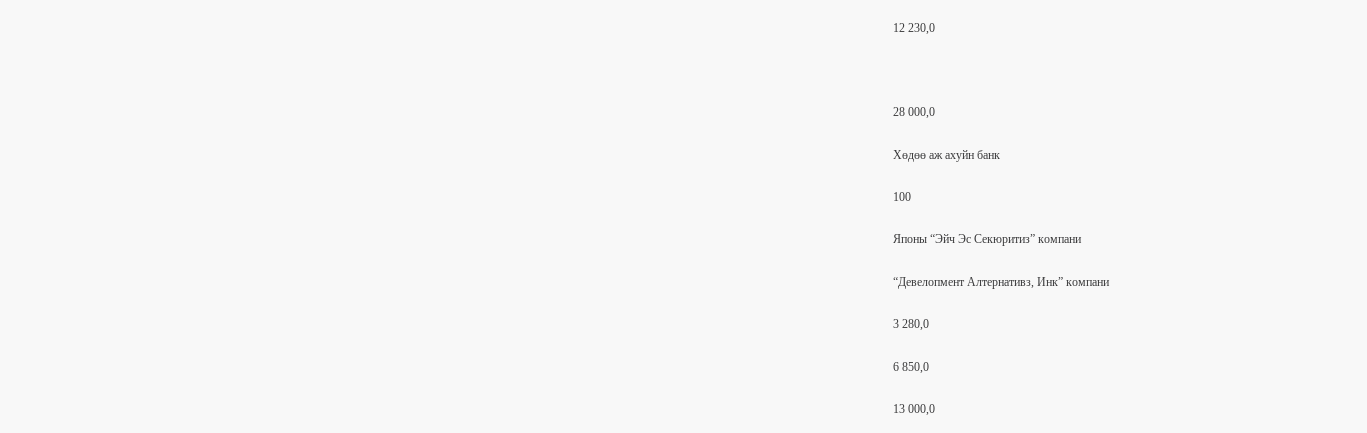12 230,0



28 000,0

Хөдөө аж ахуйн банк

100

Японы “Эйч Эс Секюритиз” компани

“Девелопмент Алтернативз, Инк” компани

3 280,0

6 850,0

13 000,0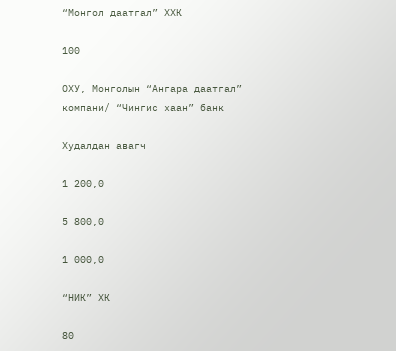“Монгол даатгал” ХХК

100

ОХУ, Монголын “Ангара даатгал” компани/ “Чингис хаан” банк

Худалдан авагч

1 200,0

5 800,0

1 000,0

“НИК” ХК

80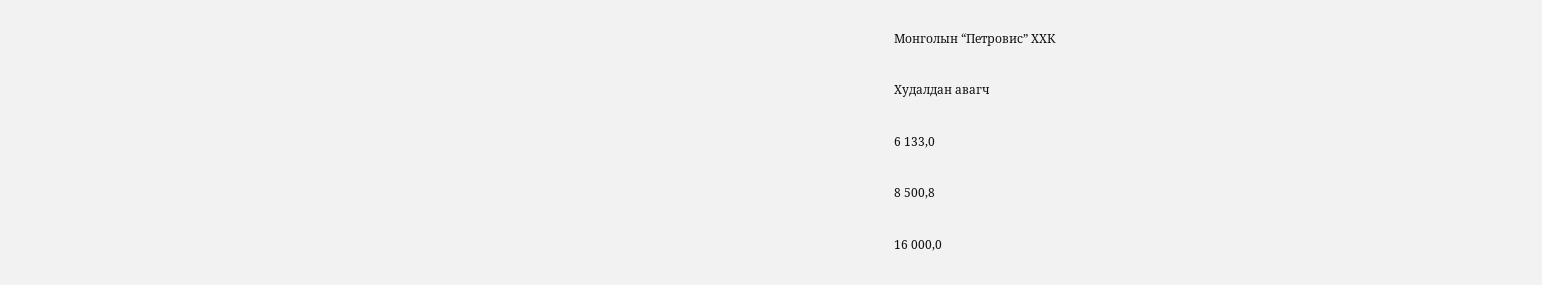Монголын “Петровис” ХХК

Худалдан авагч

6 133,0

8 500,8

16 000,0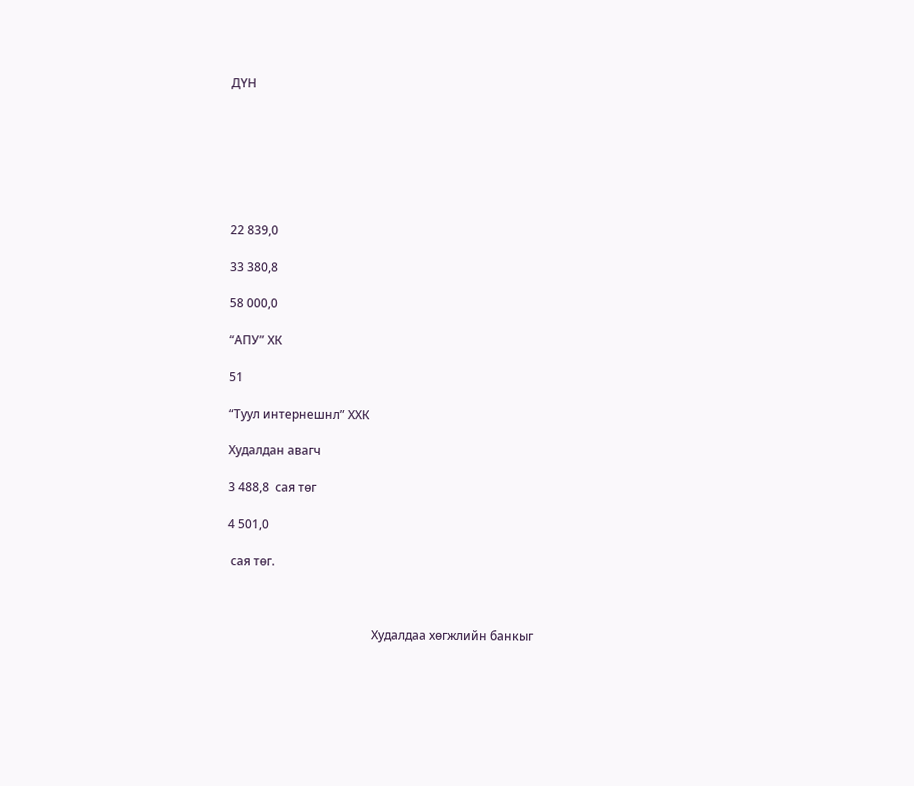ДҮН







22 839,0

33 380,8

58 000,0

“АПУ” ХК

51

“Туул интернешнл” ХХК

Худалдан авагч

3 488,8  сая төг

4 501,0

 сая төг.



                                                Худалдаа хөгжлийн банкыг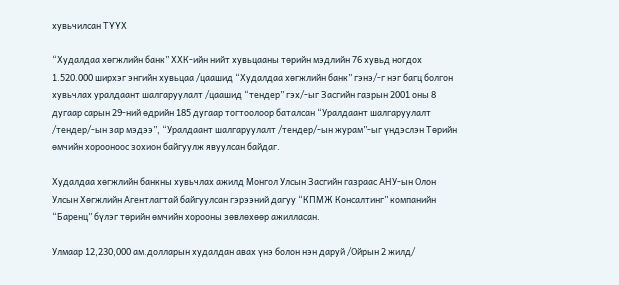хувьчилсан ТҮҮХ

“Худалдаа хөгжлийн банк” ХХК-ийн нийт хувьцааны төрийн мэдлийн 76 хувьд ногдох 1.520.000 ширхэг энгийн хувьцаа /цаашид “Худалдаа хөгжлийн банк” гэнэ/-г нэг багц болгон хувьчлах уралдаант шалгаруулалт /цаашид “тендер” гэх/-ыг Засгийн газрын 2001 оны 8 дугаар сарын 29-ний өдрийн 185 дугаар тогтоолоор баталсан “Уралдаант шалгаруулалт /тендер/-ын зар мэдээ”, “Уралдаант шалгаруулалт /тендер/-ын журам”-ыг үндэслэн Төрийн өмчийн хорооноос зохион байгуулж явуулсан байдаг.

Худалдаа хөгжлийн банкны хувьчлах ажилд Монгол Улсын Засгийн газраас АНУ-ын Олон Улсын Хөгжлийн Агентлагтай байгуулсан гэрээний дагуу “КПМЖ Консалтинг” компанийн “Баренц” бүлэг төрийн өмчийн хорооны зөвлөхөөр ажилласан.

Улмаар 12,230,000 ам.долларын худалдан авах үнэ болон нэн даруй /Ойрын 2 жилд/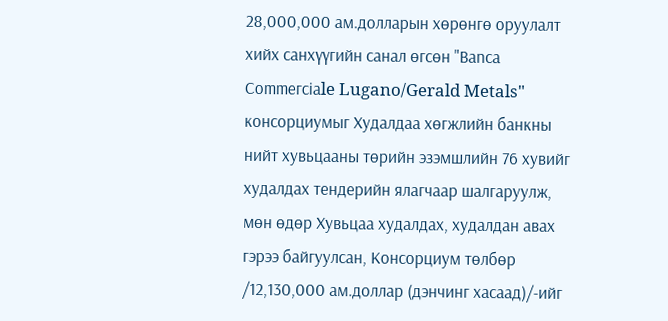28,000,000 ам.долларын хөрөнгө оруулалт хийх санхүүгийн санал өгсөн "Ваnса Cоmmегсiаle Lugano/Gerald Metals" консорциумыг Худалдаа хөгжлийн банкны нийт хувьцааны төрийн эзэмшлийн 76 хувийг худалдах тендерийн ялагчаар шалгаруулж, мөн өдөр Хувьцаа худалдах, худалдан авах гэрээ байгуулсан, Консорциум төлбөр /12,130,000 ам.доллар (дэнчинг хасаад)/-ийг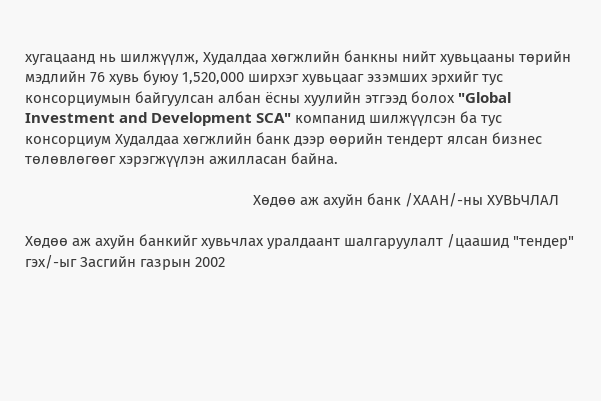хугацаанд нь шилжүүлж, Худалдаа хөгжлийн банкны нийт хувьцааны төрийн мэдлийн 76 хувь буюу 1,520,000 ширхэг хувьцааг эзэмших эрхийг тус консорциумын байгуулсан албан ёсны хуулийн этгээд болох "Global Investment and Development SCA" компанид шилжүүлсэн ба тус консорциум Худалдаа хөгжлийн банк дээр өөрийн тендерт ялсан бизнес төлөвлөгөөг хэрэгжүүлэн ажилласан байна.

                                                         Хөдөө аж ахуйн банк /ХААН/-ны ХУВЬЧЛАЛ

Хөдөө аж ахуйн банкийг хувьчлах уралдаант шалгаруулалт /цаашид "тендер" гэх/-ыг Засгийн газрын 2002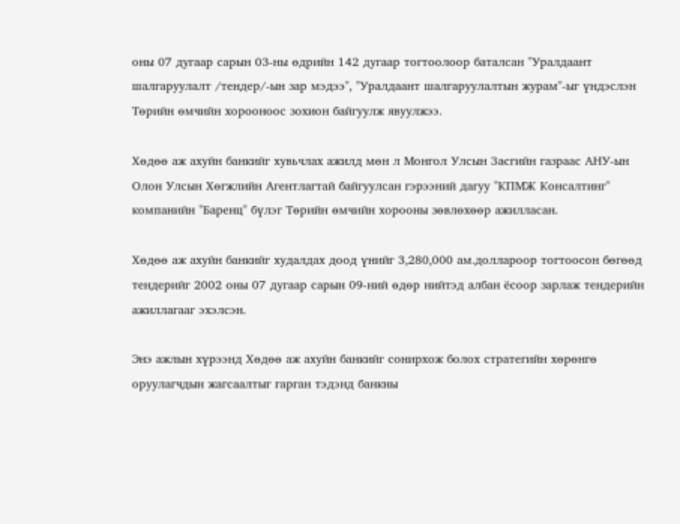оны 07 дугаар сарын 03-ны өдрийн 142 дугаар тогтоолоор баталсан "Уралдаант шалгаруулалт /тендер/-ын зар мэдээ", "Уралдаант шалгаруулалтын журам"-ыг үндэслэн Төрийн өмчийн хорооноос зохион байгуулж явуулжээ.

Хөдөө аж ахуйн банкийг хувьчлах ажилд мөн л Монгол Улсын Засгийн газраас АНУ-ын Олон Улсын Хөгжлийн Агентлагтай байгуулсан гэрээний дагуу "КПМЖ Консалтинг" компанийн "Баренц" бүлэг Төрийн өмчийн хорооны зөвлөхөөр ажилласан.

Хөдөө аж ахуйн банкийг худалдах доод үнийг 3,280,000 ам.доллароор тогтоосон бөгөөд тендерийг 2002 оны 07 дугаар сарын 09-ний өдөр нийтэд албан ёсоор зарлаж тендерийн ажиллагааг эхэлсэн.

Энэ ажлын хүрээнд Хөдөө аж ахуйн банкийг сонирхож болох стратегийн хөрөнгө оруулагчдын жагсаалтыг гарган тэдэнд банкны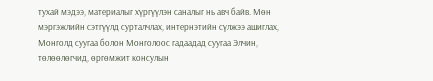тухай мэдээ, материалыг хүргүүлэн саналыг нь авч байв. Мөн мэргэжлийн сэтгүүлд сурталчлах, интернэтийн сүлжээ ашиглах, Монголд суугаа болон Монголоос гадаадад суугаа Элчин, төлөөлөгчид, өргөмжит консулын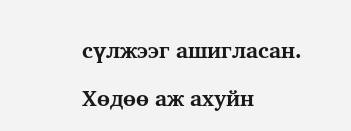сүлжээг ашигласан.

Хөдөө аж ахуйн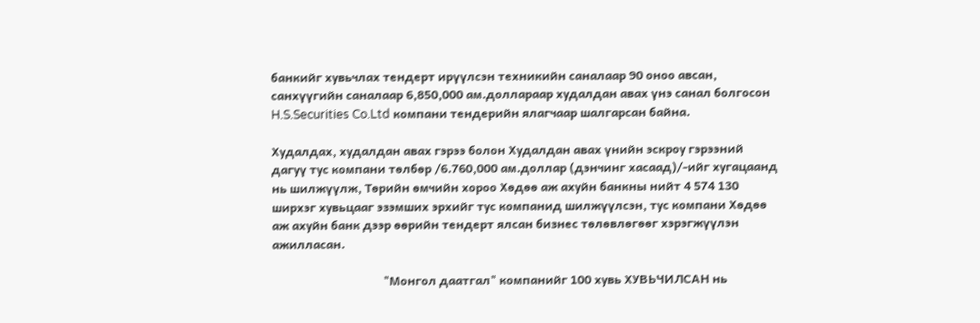банкийг хувьчлах тендерт ирүүлсэн техникийн саналаар 90 оноо авсан, санхүүгийн саналаар 6,850,000 ам.доллараар худалдан авах үнэ санал болгосон H.S.Securities Co.Ltd компани тендерийн ялагчаар шалгарсан байна.

Худалдах, худалдан авах гэрээ болон Худалдан авах үнийн эскроу гэрээний дагуү тус компани төлбөр /6.760,000 ам.доллар (дэнчинг хасаад)/-ийг хугацаанд нь шилжүүлж, Төрийн өмчийн хороо Хөдөө аж ахуйн банкны нийт 4 574 130 ширхэг хувьцааг эзэмших эрхийг тус компанид шилжүүлсэн, тус компани Хөдөө аж ахуйн банк дээр өөрийн тендерт ялсан бизнес төлөвлөгөөг хэрэгжүүлэн ажилласан.

                                     "Монгол даатгал" компанийг 100 хувь ХУВЬЧИЛСАН нь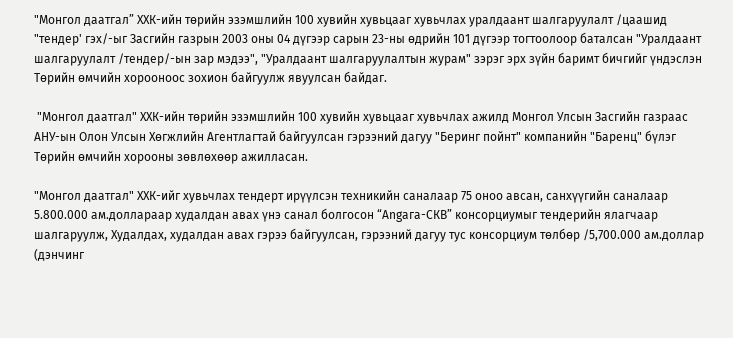"Монгол даатгал” ХХК-ийн төрийн эзэмшлийн 100 хувийн хувьцааг хувьчлах уралдаант шалгаруулалт /цаашид "тендер' гэх/-ыг Засгийн газрын 2003 оны 04 дүгээр сарын 23-ны өдрийн 101 дүгээр тогтоолоор баталсан "Уралдаант шалгаруулалт /тендер/-ын зар мэдээ", "Уралдаант шалгаруулалтын журам" зэрэг эрх зүйн баримт бичгийг үндэслэн Төрийн өмчийн хорооноос зохион байгуулж явуулсан байдаг.

 "Монгол даатгал" ХХК-ийн төрийн эзэмшлийн 100 хувийн хувьцааг хувьчлах ажилд Монгол Улсын Засгийн газраас АНУ-ын Олон Улсын Хөгжлийн Агентлагтай байгуулсан гэрээний дагуу "Беринг пойнт" компанийн "Баренц" бүлэг Төрийн өмчийн хорооны зөвлөхөөр ажилласан.

"Монгол даатгал" ХХК-ийг хувьчлах тендерт ирүүлсэн техникийн саналаар 75 оноо авсан, санхүүгийн саналаар 5.800.000 ам.доллараар худалдан авах үнэ санал болгосон “Аngага-СКВ” консорциумыг тендерийн ялагчаар шалгаруулж, Худалдах, худалдан авах гэрээ байгуулсан, гэрээний дагуу тус консорциум төлбөр /5,700.000 ам.доллар (дэнчинг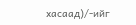хасаад)/-ийг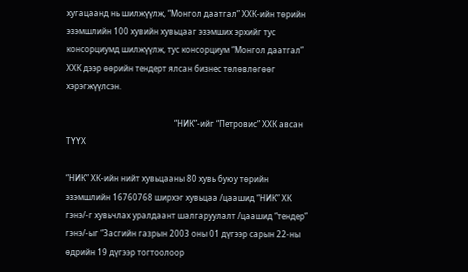хугацаанд нь шилжүүлж, “Монгол даатгал” ХХК-ийн төрийн эзэмшлийн 100 хувийн хувьцааг эзэмших эрхийг тус консорциумд шилжүүлж, тус консорциум “Монгол даатгал” ХХК дээр өөрийн тендерт ялсан бизнес төлөвлөгөөг хэрэгжүүлсэн.

                                                      “НИК”-ийг “Петровис” ХХК авсан ТҮҮХ

“НИК” ХК-ийн нийт хувьцааны 80 хувь буюу төрийн эзэмшлийн 16760768 ширхэг хувьцаа /цаашид “НИК” ХК гэнэ/-г хувьчлах уралдаант шалгаруулалт /цаашид “тендер” гэнэ/-ыг “Засгийн газрын 2003 оны 01 дүгээр сарын 22-ны өдрийн 19 дүгээр тогтоолоор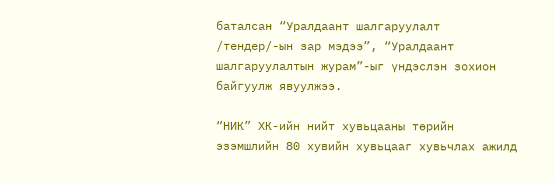баталсан “Уралдаант шалгаруулалт /тендер/-ын зар мэдээ”, “Уралдаант шалгаруулалтын журам”-ыг үндэслэн зохион байгуулж явуулжээ.

“НИК” ХК-ийн нийт хувьцааны төрийн эзэмшлийн 80 хувийн хувьцааг хувьчлах ажилд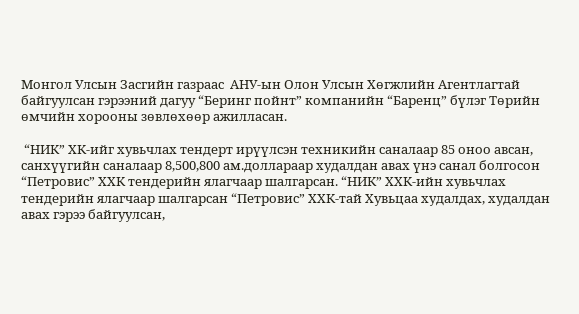Монгол Улсын Засгийн газраас  АНУ-ын Олон Улсын Хөгжлийн Агентлагтай байгуулсан гэрээний дагуу “Беринг пойнт” компанийн “Баренц” бүлэг Төрийн өмчийн хорооны зөвлөхөөр ажилласан.

 “НИК” ХК-ийг хувьчлах тендерт ирүүлсэн техникийн саналаар 85 оноо авсан, санхүүгийн саналаар 8,500,800 ам.доллараар худалдан авах үнэ санал болгосон “Петровис” ХХК тендерийн ялагчаар шалгарсан. “НИК” ХХК-ийн хувьчлах тендерийн ялагчаар шалгарсан “Петровис” ХХК-тай Хувьцаа худалдах, худалдан авах гэрээ байгуулсан,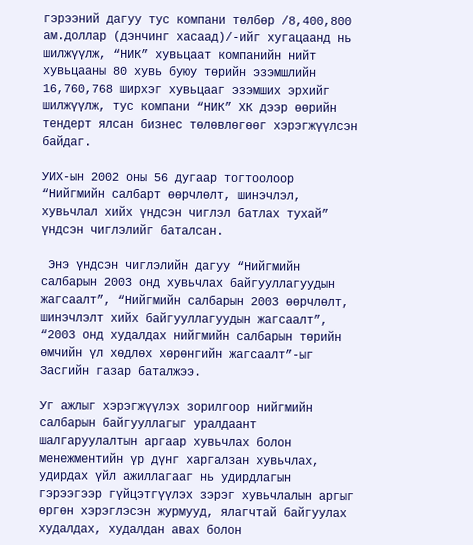гэрээний дагуу тус компани төлбөр /8,400,800 ам.доллар (дэнчинг хасаад)/-ийг хугацаанд нь шилжүүлж, “НИК” хувьцаат компанийн нийт хувьцааны 80 хувь буюу төрийн эзэмшлийн 16,760,768 ширхэг хувьцааг эзэмших эрхийг шилжүүлж, тус компани “НИК” ХК дээр өөрийн тендерт ялсан бизнес төлөвлөгөөг хэрэгжүүлсэн байдаг.

УИХ-ын 2002 оны 56 дугаар тогтоолоор “Нийгмийн салбарт өөрчлөлт, шинэчлэл, хувьчлал хийх үндсэн чиглэл батлах тухай” үндсэн чиглэлийг баталсан.

 Энэ үндсэн чиглэлийн дагуу “Нийгмийн салбарын 2003 онд хувьчлах байгууллагуудын жагсаалт”, “Нийгмийн салбарын 2003 өөрчлөлт, шинэчлэлт хийх байгууллагуудын жагсаалт”, “2003 онд худалдах нийгмийн салбарын төрийн өмчийн үл хөдлөх хөрөнгийн жагсаалт”-ыг Засгийн газар баталжээ.

Уг ажлыг хэрэгжүүлэх зорилгоор нийгмийн салбарын байгууллагыг уралдаант шалгаруулалтын аргаар хувьчлах болон менежментийн үр дүнг харгалзан хувьчлах, удирдах үйл ажиллагааг нь удирдлагын гэрээгээр гүйцэтгүүлэх зэрэг хувьчлалын аргыг өргөн хэрэглэсэн журмууд, ялагчтай байгуулах худалдах, худалдан авах болон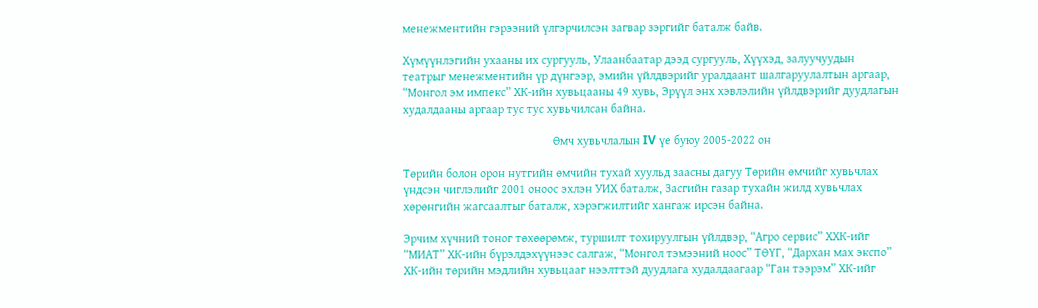менежментийн гэрээний үлгэрчилсэн загвар зэргийг баталж байв.

Хүмүүнлэгийн ухааны их сургууль, Улаанбаатар дээд сургууль, Хүүхэд, залуучуудын театрыг менежментийн үр дүнгээр, эмийн үйлдвэрийг уралдаант шалгаруулалтын аргаар, “Монгол эм импекс” ХК-ийн хувьцааны 49 хувь, Эрүүл энх хэвлэлийн үйлдвэрийг дуудлагын худалдааны аргаар тус тус хувьчилсан байна.

                                                  Өмч хувьчлалын IV үе буюу 2005-2022 он

Төрийн болон орон нутгийн өмчийн тухай хуульд заасны дагуу Төрийн өмчийг хувьчлах үндсэн чиглэлийг 2001 оноос эхлэн УИХ баталж, Засгийн газар тухайн жилд хувьчлах хөрөнгийн жагсаалтыг баталж, хэрэгжилтийг хангаж ирсэн байна.

Эрчим хүчний тоног төхөөрөмж, туршилт тохируулгын үйлдвэр, “Агро сервис” ХХК-ийг “МИАТ” ХК-ийн бүрэлдэхүүнээс салгаж, “Монгол тэмээний ноос” ТӨҮГ, “Дархан мах экспо” ХК-ийн төрийн мэдлийн хувьцааг нээлттэй дуудлага худалдаагаар “Ган тээрэм” ХК-ийг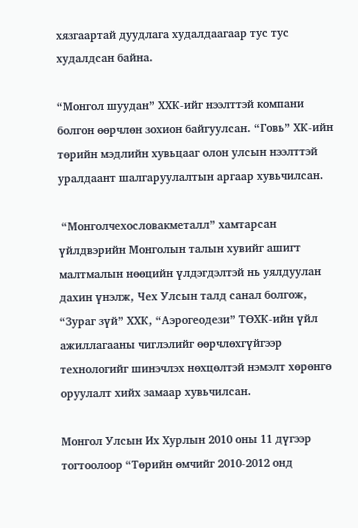хязгаартай дуудлага худалдаагаар тус тус худалдсан байна.

“Монгол шуудан” ХХК-ийг нээлттэй компани болгон өөрчлөн зохион байгуулсан. “Говь” ХК-ийн төрийн мэдлийн хувьцааг олон улсын нээлттэй уралдаант шалгаруулалтын аргаар хувьчилсан.

 “Монголчехословакметалл” хамтарсан үйлдвэрийн Монголын талын хувийг ашигт малтмалын нөөцийн үлдэгдэлтэй нь уялдуулан дахин үнэлж, Чех Улсын талд санал болгож, “Зураг зүй” ХХК, “Аэрогеодези” ТӨХК-ийн үйл ажиллагааны чиглэлийг өөрчлөхгүйгээр технологийг шинэчлэх нөхцөлтэй нэмэлт хөрөнгө оруулалт хийх замаар хувьчилсан.

Монгол Улсын Их Хурлын 2010 оны 11 дүгээр тогтоолоор “Төрийн өмчийг 2010-2012 онд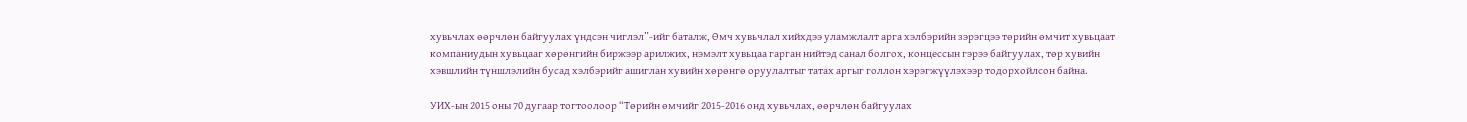хувьчлах өөрчлөн байгуулах үндсэн чиглэл”-ийг баталж, Өмч хувьчлал хийхдээ уламжлалт арга хэлбэрийн зэрэгцээ төрийн өмчит хувьцаат компаниудын хувьцааг хөрөнгийн биржээр арилжих, нэмэлт хувьцаа гарган нийтэд санал болгох, концессын гэрээ байгуулах, төр хувийн хэвшлийн түншлэлийн бусад хэлбэрийг ашиглан хувийн хөрөнгө оруулалтыг татах аргыг голлон хэрэгжүүлэхээр тодорхойлсон байна.

УИХ-ын 2015 оны 70 дугаар тогтоолоор “Төрийн өмчийг 2015-2016 онд хувьчлах, өөрчлөн байгуулах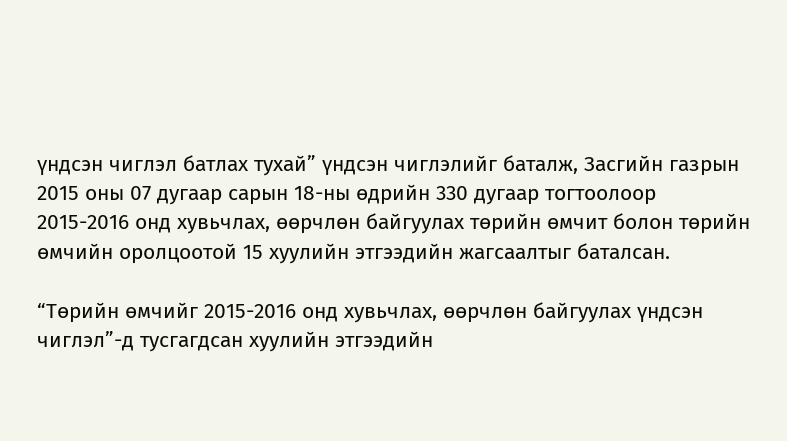үндсэн чиглэл батлах тухай” үндсэн чиглэлийг баталж, Засгийн газрын 2015 оны 07 дугаар сарын 18-ны өдрийн 330 дугаар тогтоолоор    2015-2016 онд хувьчлах, өөрчлөн байгуулах төрийн өмчит болон төрийн өмчийн оролцоотой 15 хуулийн этгээдийн жагсаалтыг баталсан.

“Төрийн өмчийг 2015-2016 онд хувьчлах, өөрчлөн байгуулах үндсэн чиглэл”-д тусгагдсан хуулийн этгээдийн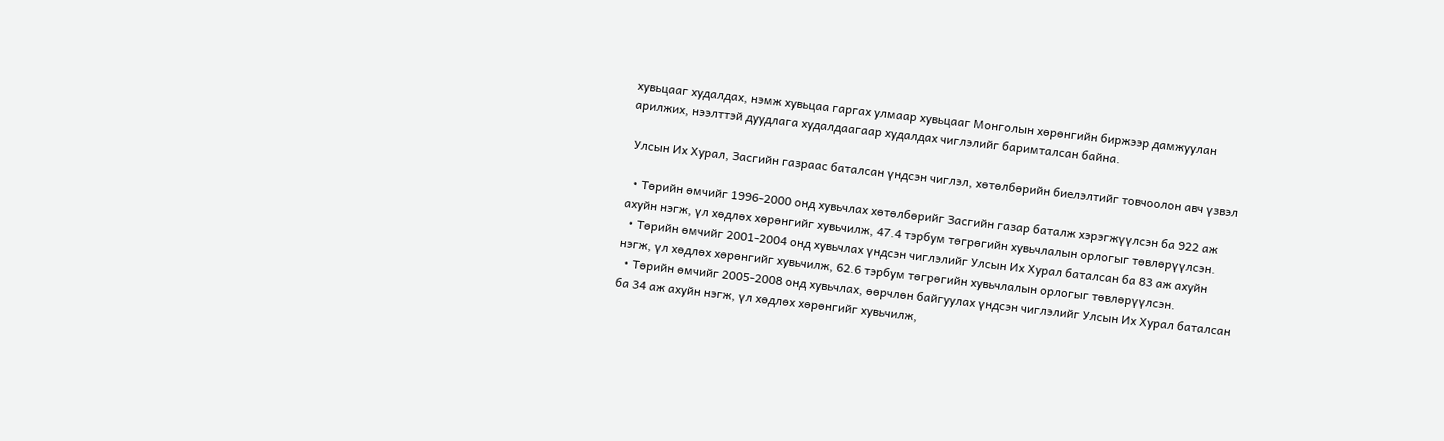хувьцааг худалдах, нэмж хувьцаа гаргах улмаар хувьцааг Монголын хөрөнгийн биржээр дамжуулан арилжих, нээлттэй дуудлага худалдаагаар худалдах чиглэлийг баримталсан байна.

 Улсын Их Хурал, Засгийн газраас баталсан үндсэн чиглэл, хөтөлбөрийн биелэлтийг товчоолон авч үзвэл

  • Төрийн өмчийг 1996-2000 онд хувьчлах хөтөлбөрийг Засгийн газар баталж хэрэгжүүлсэн ба 922 аж ахуйн нэгж, үл хөдлөх хөрөнгийг хувьчилж, 47.4 тэрбум төгрөгийн хувьчлалын орлогыг төвлөрүүлсэн.
  • Төрийн өмчийг 2001-2004 онд хувьчлах үндсэн чиглэлийг Улсын Их Хурал баталсан ба 83 аж ахуйн нэгж, үл хөдлөх хөрөнгийг хувьчилж, 62.6 тэрбум төгрөгийн хувьчлалын орлогыг төвлөрүүлсэн.
  • Төрийн өмчийг 2005-2008 онд хувьчлах, өөрчлөн байгуулах үндсэн чиглэлийг Улсын Их Хурал баталсан ба 34 аж ахуйн нэгж, үл хөдлөх хөрөнгийг хувьчилж,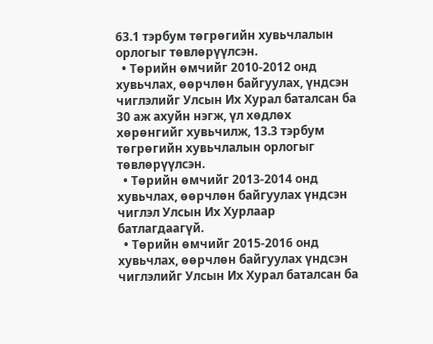63.1 тэрбум төгрөгийн хувьчлалын орлогыг төвлөрүүлсэн.
  • Төрийн өмчийг 2010-2012 онд хувьчлах, өөрчлөн байгуулах, үндсэн чиглэлийг Улсын Их Хурал баталсан ба 30 аж ахуйн нэгж, үл хөдлөх хөрөнгийг хувьчилж, 13.3 тэрбум төгрөгийн хувьчлалын орлогыг төвлөрүүлсэн.
  • Төрийн өмчийг 2013-2014 онд хувьчлах, өөрчлөн байгуулах үндсэн чиглэл Улсын Их Хурлаар батлагдаагүй.
  • Төрийн өмчийг 2015-2016 онд хувьчлах, өөрчлөн байгуулах үндсэн чиглэлийг Улсын Их Хурал баталсан ба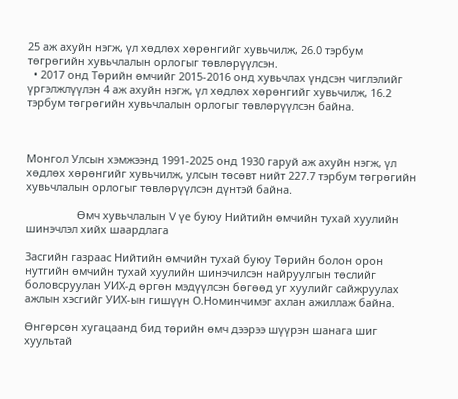25 аж ахуйн нэгж, үл хөдлөх хөрөнгийг хувьчилж, 26.0 тэрбум төгрөгийн хувьчлалын орлогыг төвлөрүүлсэн.
  • 2017 онд Төрийн өмчийг 2015-2016 онд хувьчлах үндсэн чиглэлийг үргэлжлүүлэн 4 аж ахуйн нэгж, үл хөдлөх хөрөнгийг хувьчилж, 16.2 тэрбум төгрөгийн хувьчлалын орлогыг төвлөрүүлсэн байна.



Монгол Улсын хэмжээнд 1991-2025 онд 1930 гаруй аж ахуйн нэгж, үл хөдлөх хөрөнгийг хувьчилж, улсын төсөвт нийт 227.7 тэрбум төгрөгийн хувьчлалын орлогыг төвлөрүүлсэн дүнтэй байна.

                 Өмч хувьчлалын V үе буюу Нийтийн өмчийн тухай хуулийн шинэчлэл хийх шаардлага

Засгийн газраас Нийтийн өмчийн тухай буюу Төрийн болон орон нутгийн өмчийн тухай хуулийн шинэчилсэн найруулгын төслийг боловсруулан УИХ-д өргөн мэдүүлсэн бөгөөд уг хуулийг сайжруулах ажлын хэсгийг УИХ-ын гишүүн О.Номинчимэг ахлан ажиллаж байна.

Өнгөрсөн хугацаанд бид төрийн өмч дээрээ шүүрэн шанага шиг хуультай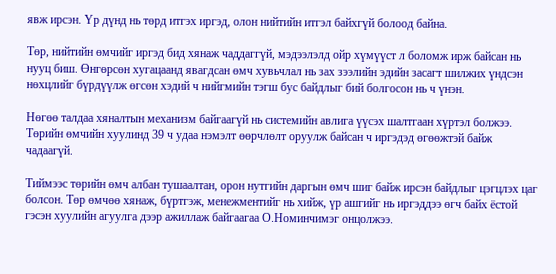явж ирсэн. Үр дүнд нь төрд итгэх иргэд, олон нийтийн итгэл байхгүй болоод байна.

Төр, нийтийн өмчийг иргэд бид хянаж чаддаггүй, мэдээлэлд ойр хүмүүст л боломж ирж байсан нь нууц биш. Өнгөрсөн хугацаанд явагдсан өмч хувьчлал нь зах зээлийн эдийн засагт шилжих үндсэн нөхцлийг бүрдүүлж өгсөн хэдий ч нийгмийн тэгш бус байдлыг бий болгосон нь ч үнэн.

Нөгөө талдаа хяналтын механизм байгаагүй нь системийн авлига үүсэх шалтгаан хүртэл болжээ.  Төрийн өмчийн хуулинд 39 ч удаа нэмэлт өөрчлөлт оруулж байсан ч иргэдэд өгөөжтэй байж чадаагүй.

Тиймээс төрийн өмч албан тушаалтан, орон нутгийн даргын өмч шиг байж ирсэн байдлыг цэгцлэх цаг болсон. Төр өмчөө хянаж, бүртгэж, менежментийг нь хийж, үр ашгийг нь иргэддээ өгч байх ёстой гэсэн хуулийн агуулга дээр ажиллаж байгаагаа О.Номинчимэг онцолжээ.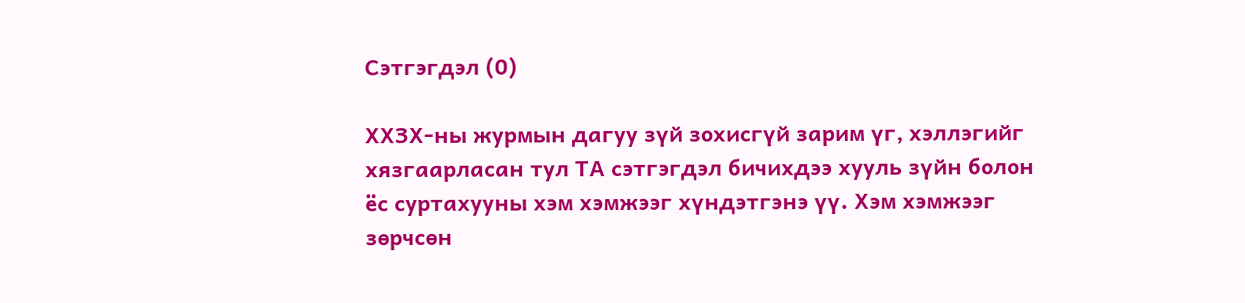Сэтгэгдэл (0)

ХХЗХ-ны журмын дагуу зүй зохисгүй зарим үг, хэллэгийг хязгаарласан тул ТА сэтгэгдэл бичихдээ хууль зүйн болон ёс суртахууны хэм хэмжээг хүндэтгэнэ үү. Хэм хэмжээг зөрчсөн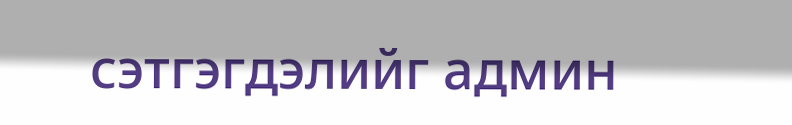сэтгэгдэлийг админ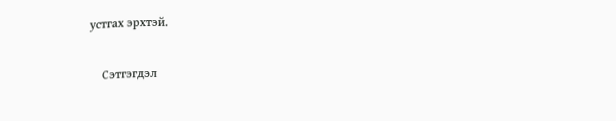устгах эрхтэй.

    Сэтгэгдэл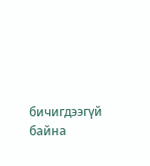бичигдээгүй байна